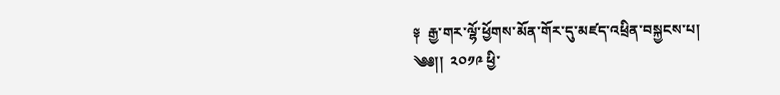༈  རྒྱ་གར་ལྷོ་ཕྱོགས་མོན་གོར་དུ་མཛད་འཕྲིན་བསྐྱངས་པ།
༄༅།།  ༢༠༡༩ ཕྱི་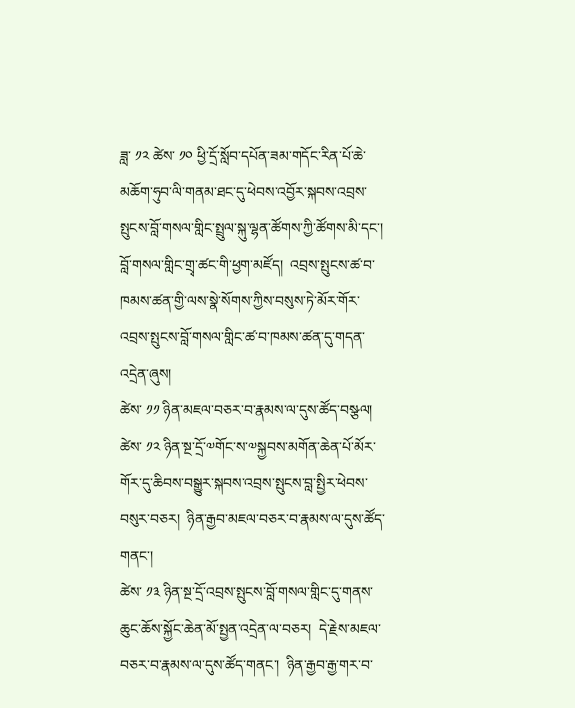ཟླ་ ༡༢ ཚེས་ ༡༠ ཕྱི་དྲོ་སློབ་དཔོན་ཟམ་གདོང་རིན་པོ་ཆེ་མཆོག་ཧུབ་ལི་གནམ་ཐང་དུ་ཕེབས་འབྱོར་སྐབས་འབྲས་སྤུངས་བློ་གསལ་གླིང་སྤྲུལ་སྐུ་ལྷན་ཚོགས་ཀྱི་ཚོགས་མི་དང་།  བློ་གསལ་གླིང་གྲྭ་ཚང་གི་ཕྱག་མཛོད།  འབྲས་སྤུངས་ཚ་བ་ཁམས་ཚན་གྱི་ལས་སྣེ་སོགས་ཀྱིས་བསུས་ཏེ་མོར་གོར་འབྲས་སྤུངས་བློ་གསལ་གླིང་ཚ་བ་ཁམས་ཚན་དུ་གདན་འདྲེན་ཞུས།
ཚེས་ ༡༡ ཉིན་མཇལ་བཅར་བ་རྣམས་ལ་དུས་ཚོད་བསྩལ།
ཚེས་ ༡༢ ཉིན་སྔ་དྲོ་༧གོང་ས་༧སྐྱབས་མགོན་ཆེན་པོ་མོར་གོར་དུ་ཆིབས་བསྒྱུར་སྐབས་འབྲས་སྤུངས་བླ་སྤྱིར་ཕེབས་བསུར་བཅར།  ཉིན་རྒྱབ་མཇལ་བཅར་བ་རྣམས་ལ་དུས་ཚོད་གནང་།
ཚེས་ ༡༣ ཉིན་སྔ་དྲོ་འབྲས་སྤུངས་བློ་གསལ་གླིང་དུ་གནས་ཆུང་ཆོས་སྐྱོང་ཆེན་མོ་སྤྱན་འདྲེན་ལ་བཅར།  དེ་རྗེས་མཇལ་བཅར་བ་རྣམས་ལ་དུས་ཚོད་གནང་།  ཉིན་རྒྱབ་རྒྱ་གར་བ་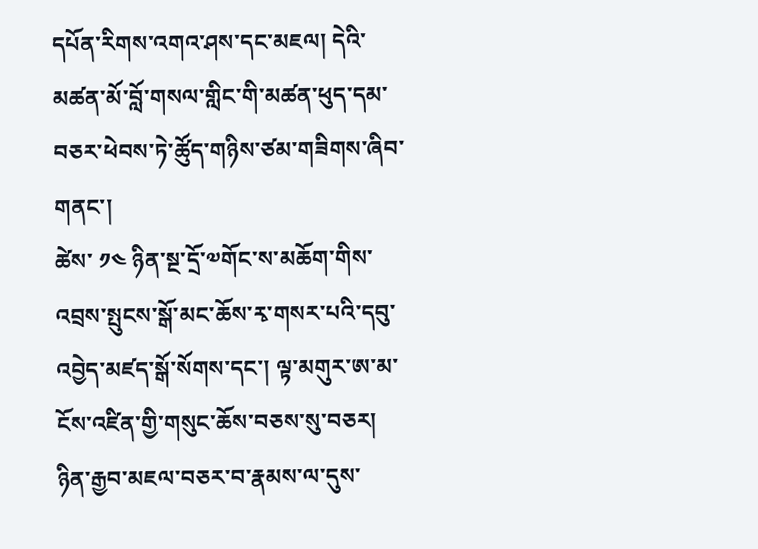དཔོན་རིགས་འགའ་ཤས་དང་མཇལ། དེའི་མཚན་མོ་བློ་གསལ་གླིང་གི་མཚན་ཕུད་དམ་བཅར་ཕེབས་ཏེ་ཚོུད་གཉིས་ཙམ་གཟིགས་ཞིབ་གནང་།
ཚེས་ ༡༤ ཉིན་སྔ་དྲོ་༧གོང་ས་མཆོག་གིས་འབྲས་སྤུངས་སྒོ་མང་ཆོས་རྭ་གསར་པའི་དབུ་འབྱེད་མཛད་སྒོ་སོགས་དང་། ལྟ་མགུར་ཨ་མ་ངོས་འཛིན་གྱི་གསུང་ཆོས་བཅས་སུ་བཅར།  ཉིན་རྒྱབ་མཇལ་བཅར་བ་རྣམས་ལ་དུས་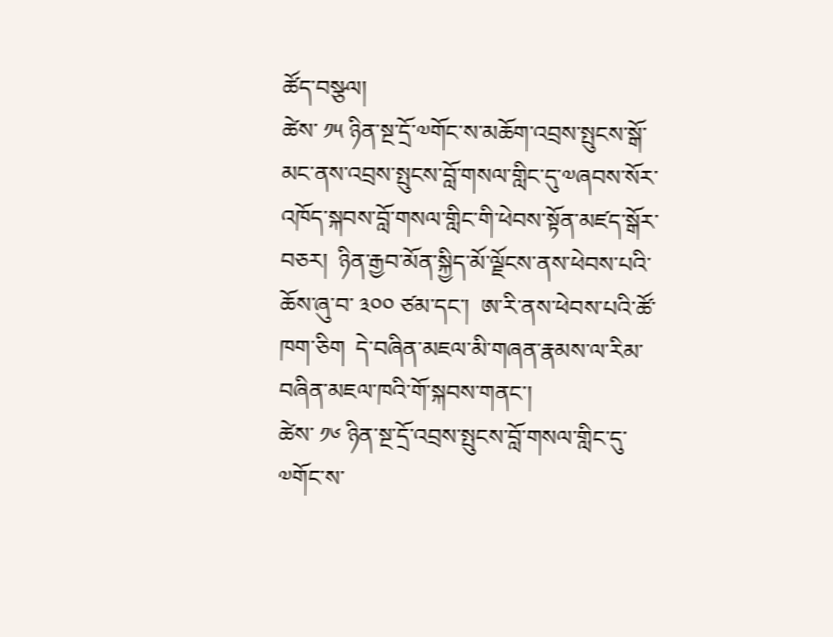ཚོད་བསྩལ།
ཚེས་ ༡༥ ཉིན་སྔ་དྲོ་༧གོང་ས་མཆོག་འབྲས་སྤུངས་སྒོ་མང་ནས་འབྲས་སྤུངས་བློ་གསལ་གླིང་དུ་༧ཞབས་སོར་འཁོད་སྐབས་བློ་གསལ་གླིང་གི་ཕེབས་སྟོན་མཛད་སྒོར་བཅར།  ཉིན་རྒྱབ་མོན་སྐྱིད་མོ་ལྗོངས་ནས་ཕེབས་པའི་ཆོས་ཞུ་བ་ ༣༠༠ ཙམ་དང་།  ཨ་རི་ནས་ཕེབས་པའི་ཚོ་ཁག་ཅིག  དེ་བཞིན་མཇལ་མི་གཞན་རྣམས་ལ་རིམ་བཞིན་མཇལ་ཁའི་གོ་སྐབས་གནང་།
ཚེས་ ༡༦ ཉིན་སྔ་དྲོ་འབྲས་སྤུངས་བློ་གསལ་གླིང་དུ་༧གོང་ས་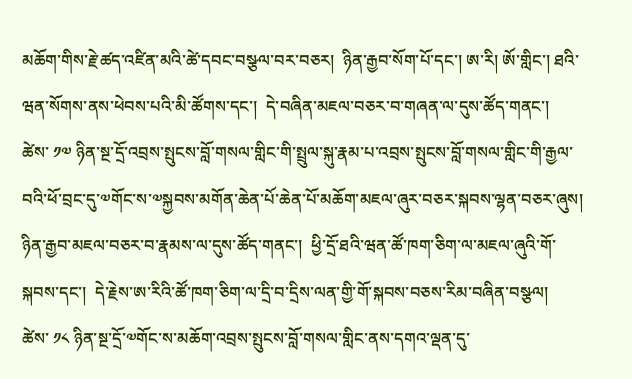མཆོག་གིས་རྗེ་ཚད་འཛིན་མའི་ཚེ་དབང་བསྩལ་བར་བཅར།  ཉིན་རྒྱབ་སོག་པོ་དང་། ཨ་རི། ཨོ་གླིང་། ཐའི་ཝན་སོགས་ནས་ཕེབས་པའི་མི་ཚོགས་དང་།  དེ་བཞིན་མཇལ་བཅར་བ་གཞན་ལ་དུས་ཚོད་གནང་།
ཚེས་ ༡༧ ཉིན་སྔ་དྲོ་འབྲས་སྤུངས་བློ་གསལ་གླིང་གི་སྤྲུལ་སྐུ་རྣམ་པ་འབྲས་སྤུངས་བློ་གསལ་གླིང་གི་རྒྱལ་བའི་ཕོ་བྲང་དུ་༧གོང་ས་༧སྐྱབས་མགོན་ཆེན་པོ་ཆེན་པོ་མཆོག་མཇལ་ཞུར་བཅར་སྐབས་ལྷན་བཅར་ཞུས།  ཉིན་རྒྱབ་མཇལ་བཅར་བ་རྣམས་ལ་དུས་ཚོད་གནང་།  ཕྱི་དྲོ་ཐའི་ཝན་ཚོ་ཁག་ཅིག་ལ་མཇལ་ཞུའི་གོ་སྐབས་དང་།  དེ་རྗེས་ཨ་རིའི་ཚོ་ཁག་ཅིག་ལ་དྲི་བ་དྲིས་ལན་གྱི་གོ་སྐབས་བཅས་རིམ་བཞིན་བསྩལ།
ཚེས་ ༡༨ ཉིན་སྔ་དྲོ་༧གོང་ས་མཆོག་འབྲས་སྤུངས་བློ་གསལ་གླིང་ནས་དགའ་ལྡན་དུ་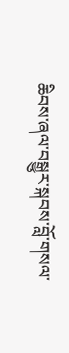ཆིབས་ཞལ་བསྒྱུར་སྐབས་བློ་གསལ་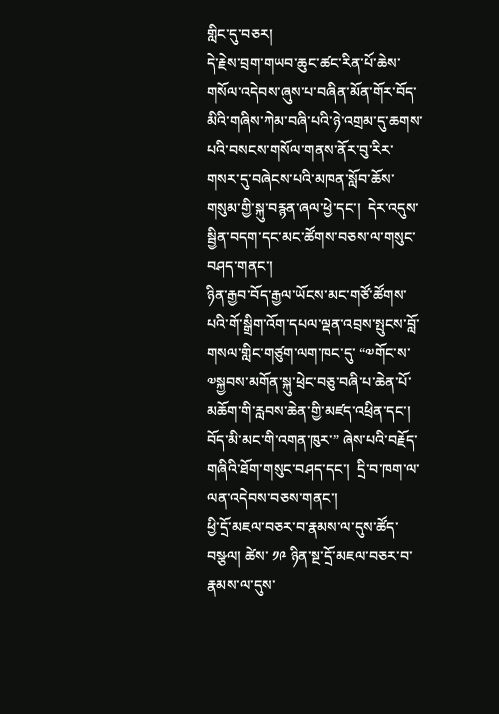གླིང་དུ་བཅར།
དེ་རྗེས་བྲག་གཡབ་ཆུང་ཚང་རིན་པོ་ཆེས་གསོལ་འདེབས་ཞུས་པ་བཞིན་མོན་གོར་བོད་མིའི་གཞིས་ཀེམ་བཞི་པའི་ཉེ་འགྲམ་དུ་ཆགས་པའི་བསངས་གསོལ་གནས་ནོར་བུ་རིར་གསར་དུ་བཞེངས་པའི་མཁན་སློབ་ཆོས་གསུམ་གྱི་སྐུ་བརྙན་ཞལ་ཕྱེ་དང་།  དེར་འདུས་སྦྱིན་བདག་དང་མང་ཚོགས་བཅས་ལ་གསུང་བཤད་གནང་།
ཉིན་རྒྱབ་བོད་རྒྱལ་ཡོངས་མང་གཙོ་ཚོགས་པའི་གོ་སྒྲིག་འོག་དཔལ་ལྡན་འབྲས་སྤུངས་བློ་གསལ་གླིང་གཙུག་ལག་ཁང་དུ་ “༧གོང་ས་༧སྐྱབས་མགོན་སྐུ་ཕྲེང་བཅུ་བཞི་པ་ཆེན་པོ་མཆོག་གི་རླབས་ཆེན་གྱི་མཛད་འཕྲིན་དང་།  བོད་མི་མང་གི་འགན་ཁུར་” ཞེས་པའི་བརྗོད་གཞིའི་ཐོག་གསུང་བཤད་དང་།  དྲི་བ་ཁག་ལ་ལན་འདེབས་བཅས་གནང་།
ཕྱི་དྲོ་མཇལ་བཅར་བ་རྣམས་ལ་དུས་ཚོད་བསྩལ། ཚེས་ ༡༩ ཉིན་སྔ་དྲོ་མཇལ་བཅར་བ་རྣམས་ལ་དུས་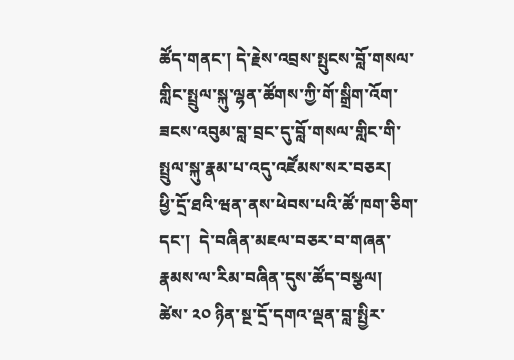ཚོད་གནང་། དེ་རྗེས་འབྲས་སྤུངས་བློ་གསལ་གླིང་སྤྲུལ་སྐུ་ལྷན་ཚོགས་ཀྱི་གོ་སྒྲིག་འོག་ཟངས་འབུམ་བླ་བྲང་དུ་བློ་གསལ་གླིང་གི་སྤྲུལ་སྐུ་རྣམ་པ་འདུ་འཛོམས་སར་བཅར།
ཕྱི་དྲོ་ཐའི་ཝན་ནས་ཕེབས་པའི་ཚོ་ཁག་ཅིག་དང་།  དེ་བཞིན་མཇལ་བཅར་བ་གཞན་རྣམས་ལ་རིམ་བཞིན་དུས་ཚོད་བསྩལ།
ཚེས་ ༢༠ ཉིན་སྔ་དྲོ་དགའ་ལྡན་བླ་སྤྱིར་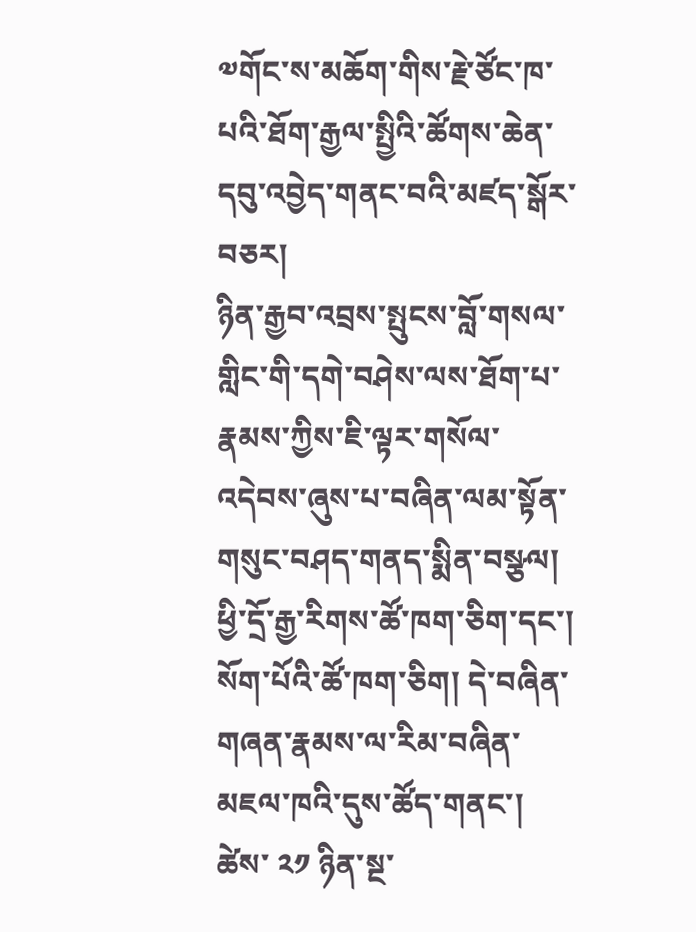༧གོང་ས་མཆོག་གིས་རྗེ་ཙོང་ཁ་པའི་ཐོག་རྒྱལ་སྤྱིའི་ཚོགས་ཆེན་དབུ་འབྱེད་གནང་བའི་མཛད་སྒོར་བཅར།
ཉིན་རྒྱབ་འབྲས་སྤུངས་བློ་གསལ་གླིང་གི་དགེ་བཤེས་ལས་ཐོག་པ་རྣམས་ཀྱིས་ཇི་ལྟར་གསོལ་འདེབས་ཞུས་པ་བཞིན་ལམ་སྟོན་གསུང་བཤད་གནད་སྨིན་བསྩལ།
ཕྱི་དྲོ་རྒྱ་རིགས་ཚོ་ཁག་ཅིག་དང་། སོག་པོའི་ཚོ་ཁག་ཅིག། དེ་བཞིན་གཞན་རྣམས་ལ་རིམ་བཞིན་མཇལ་ཁའི་དུས་ཚོད་གནང་།
ཚེས་ ༢༡ ཉིན་སྔ་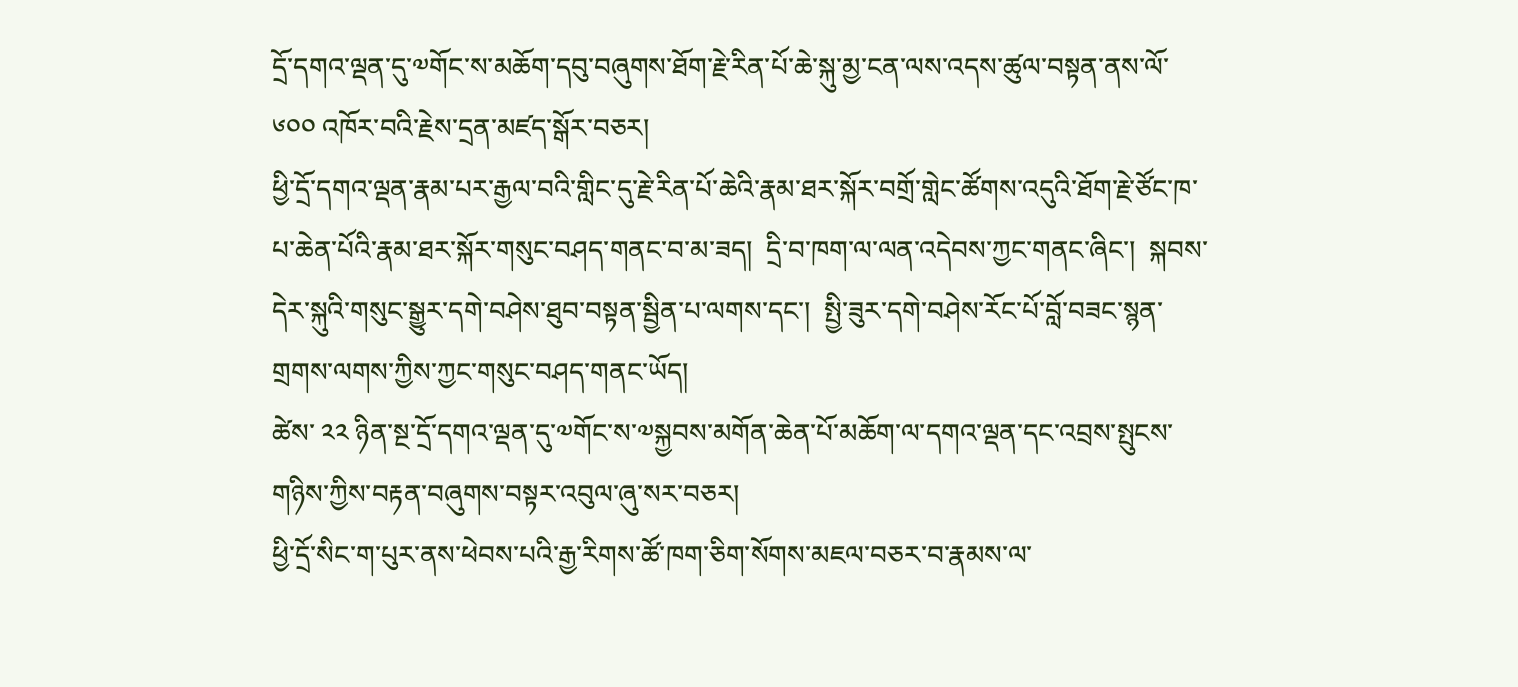དྲོ་དགའ་ལྡན་དུ་༧གོང་ས་མཆོག་དབུ་བཞུགས་ཐོག་རྗེ་རིན་པོ་ཆེ་སྐུ་མྱ་ངན་ལས་འདས་ཚུལ་བསྟན་ནས་ལོ་ ༦༠༠ འཁོར་བའི་རྗེས་དྲན་མཛད་སྒོར་བཅར།
ཕྱི་དྲོ་དགའ་ལྡན་རྣམ་པར་རྒྱལ་བའི་གླིང་དུ་རྗེ་རིན་པོ་ཆེའི་རྣམ་ཐར་སྐོར་བགྲོ་གླེང་ཚོགས་འདུའི་ཐོག་རྗེ་ཙོང་ཁ་པ་ཆེན་པོའི་རྣམ་ཐར་སྐོར་གསུང་བཤད་གནང་བ་མ་ཟད།  དྲི་བ་ཁག་ལ་ལན་འདེབས་ཀྱང་གནང་ཞིང་།  སྐབས་དེར་སྐུའི་གསུང་སྒྱུར་དགེ་བཤེས་ཐུབ་བསྟན་སྦྱིན་པ་ལགས་དང་།  སྤྱི་ཟུར་དགེ་བཤེས་རོང་པོ་བློ་བཟང་སྙན་གྲགས་ལགས་ཀྱིས་ཀྱང་གསུང་བཤད་གནང་ཡོད།
ཚེས་ ༢༢ ཉིན་སྔ་དྲོ་དགའ་ལྡན་དུ་༧གོང་ས་༧སྐྱབས་མགོན་ཆེན་པོ་མཆོག་ལ་དགའ་ལྡན་དང་འབྲས་སྤུངས་གཉིས་ཀྱིས་བརྟན་བཞུགས་བསྟར་འབུལ་ཞུ་སར་བཅར།
ཕྱི་དྲོ་སིང་ག་པུར་ནས་ཕེབས་པའི་རྒྱ་རིགས་ཚོ་ཁག་ཅིག་སོགས་མཇལ་བཅར་བ་རྣམས་ལ་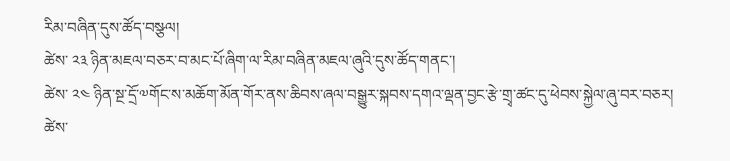རིམ་བཞིན་དུས་ཚོད་བསྩལ།
ཚེས་ ༢༣ ཉིན་མཇལ་བཅར་བ་མང་པོ་ཞིག་ལ་རིམ་བཞིན་མཇལ་ཞུའི་དུས་ཚོད་གནང་།
ཚེས་ ༢༤ ཉིན་སྔ་དྲོ་༧གོང་ས་མཆོག་མོན་གོར་ནས་ཆིབས་ཞལ་བསྒྱུར་སྐབས་དགའ་ལྡན་བྱང་རྩེ་གྲྭ་ཚང་དུ་ཕེབས་སྐྱེལ་ཞུ་བར་བཅར།
ཚེས་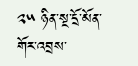༢༥ ཉིན་སྔ་དྲོ་མོན་གོར་འབྲས་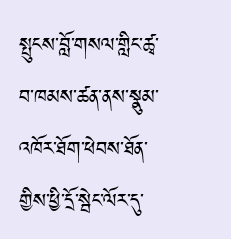སྤུངས་བློ་གསལ་གླིང་ཚྭ་བ་ཁམས་ཚན་ནས་སྣུམ་འཁོར་ཐོག་ཕེབས་ཐོན་གྱིས་ཕྱི་དྲོ་སྦེང་ལོར་དུ་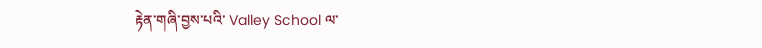རྟེན་གཞི་བྱས་པའི་ Valley School ལ་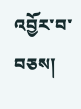འབྱོར་བ་བཅས།